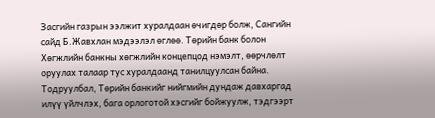Засгийн газрын ээлжит хуралдаан өчигдөр болж, Сангийн сайд Б.Жавхлан мэдээлэл өглөө. Төрийн банк болон Хөгжлийн банкны хөгжлийн концепцод нэмэлт, өөрчлөлт оруулах талаар тус хуралдаанд танилцуулсан байна. Тодруулбал, Төрийн банкийг нийгмийн дундаж давхаргад илүү үйлчлэх, бага орлоготой хэсгийг бойжуулж, тэдгээрт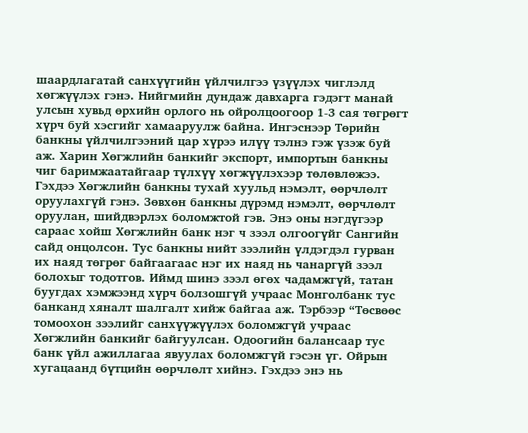шаардлагатай санхүүгийн үйлчилгээ үзүүлэх чиглэлд хөгжүүлэх гэнэ. Нийгмийн дундаж давхарга гэдэгт манай улсын хувьд өрхийн орлого нь ойролцоогоор 1-3 сая төгрөгт хүрч буй хэсгийг хамааруулж байна. Ингэснээр Төрийн банкны үйлчилгээний цар хүрээ илүү тэлнэ гэж үзэж буй аж. Харин Хөгжлийн банкийг экспорт, импортын банкны чиг баримжаатайгаар түлхүү хөгжүүлэхээр төлөвлөжээ. Гэхдээ Хөгжлийн банкны тухай хуульд нэмэлт, өөрчлөлт оруулахгүй гэнэ. Зөвхөн банкны дүрэмд нэмэлт, өөрчлөлт оруулан, шийдвэрлэх боломжтой гэв. Энэ оны нэгдүгээр сараас хойш Хөгжлийн банк нэг ч зээл олгоогүйг Сангийн сайд онцолсон. Тус банкны нийт зээлийн үлдэгдэл гурван их наяд төгрөг байгаагаас нэг их наяд нь чанаргүй зээл болохыг тодотгов. Иймд шинэ зээл өгөх чадамжгүй, татан буугдах хэмжээнд хүрч болзошгүй учраас Монголбанк тус банканд хяналт шалгалт хийж байгаа аж. Тэрбээр “Төсвөөс томоохон зээлийг санхүүжүүлэх боломжгүй учраас Хөгжлийн банкийг байгуулсан. Одоогийн балансаар тус банк үйл ажиллагаа явуулах боломжгүй гэсэн үг. Ойрын хугацаанд бүтцийн өөрчлөлт хийнэ. Гэхдээ энэ нь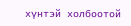хүнтэй холбоотой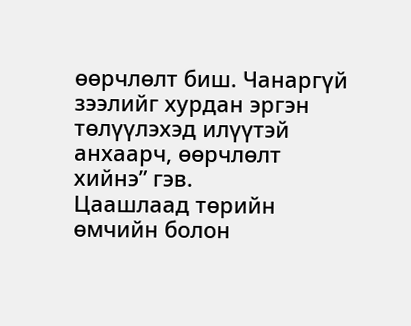өөрчлөлт биш. Чанаргүй зээлийг хурдан эргэн төлүүлэхэд илүүтэй анхаарч, өөрчлөлт хийнэ” гэв.
Цаашлаад төрийн өмчийн болон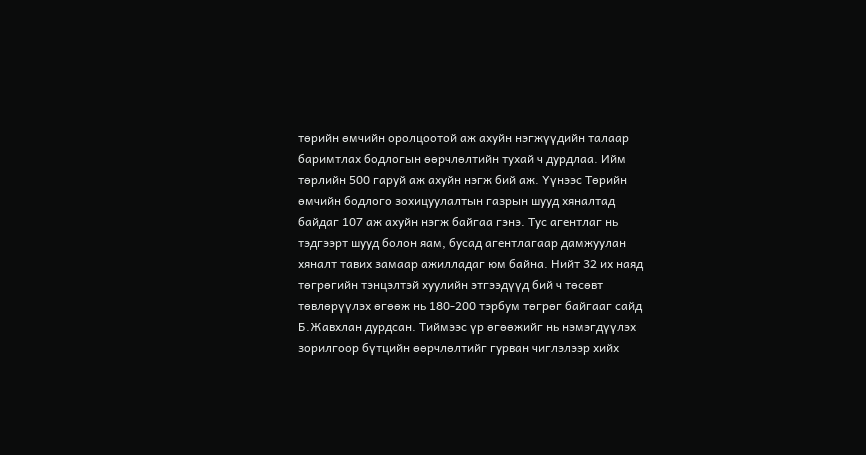төрийн өмчийн оролцоотой аж ахуйн нэгжүүдийн талаар баримтлах бодлогын өөрчлөлтийн тухай ч дурдлаа. Ийм төрлийн 500 гаруй аж ахуйн нэгж бий аж. Үүнээс Төрийн өмчийн бодлого зохицуулалтын газрын шууд хяналтад байдаг 107 аж ахуйн нэгж байгаа гэнэ. Тус агентлаг нь тэдгээрт шууд болон яам, бусад агентлагаар дамжуулан хяналт тавих замаар ажилладаг юм байна. Нийт 32 их наяд төгрөгийн тэнцэлтэй хуулийн этгээдүүд бий ч төсөвт төвлөрүүлэх өгөөж нь 180-200 тэрбум төгрөг байгааг сайд Б.Жавхлан дурдсан. Тиймээс үр өгөөжийг нь нэмэгдүүлэх зорилгоор бүтцийн өөрчлөлтийг гурван чиглэлээр хийх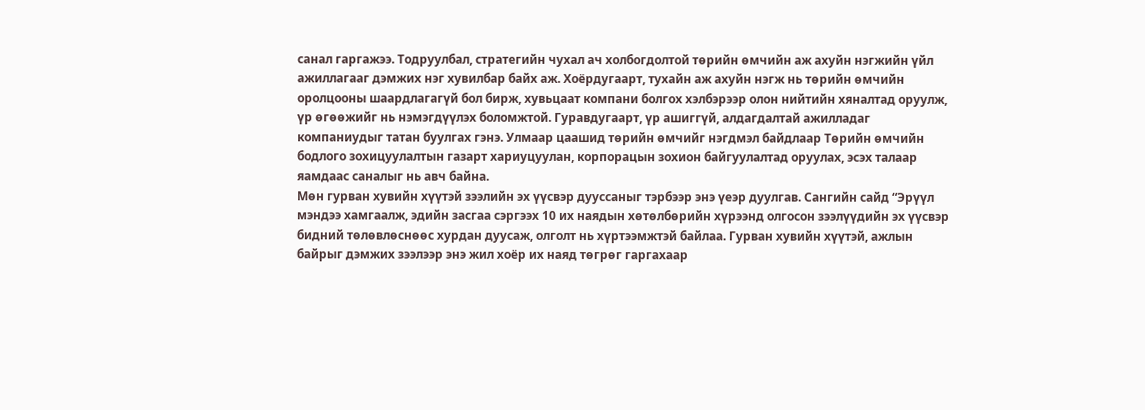санал гаргажээ. Тодруулбал, стратегийн чухал ач холбогдолтой төрийн өмчийн аж ахуйн нэгжийн үйл ажиллагааг дэмжих нэг хувилбар байх аж. Хоёрдугаарт, тухайн аж ахуйн нэгж нь төрийн өмчийн оролцооны шаардлагагүй бол бирж, хувьцаат компани болгох хэлбэрээр олон нийтийн хяналтад оруулж, үр өгөөжийг нь нэмэгдүүлэх боломжтой. Гуравдугаарт, үр ашиггүй, алдагдалтай ажилладаг компаниудыг татан буулгах гэнэ. Улмаар цаашид төрийн өмчийг нэгдмэл байдлаар Төрийн өмчийн бодлого зохицуулалтын газарт хариуцуулан, корпорацын зохион байгуулалтад оруулах, эсэх талаар яамдаас саналыг нь авч байна.
Мөн гурван хувийн хүүтэй зээлийн эх үүсвэр дууссаныг тэрбээр энэ үеэр дуулгав. Сангийн сайд “Эрүүл мэндээ хамгаалж, эдийн засгаа сэргээх 10 их наядын хөтөлбөрийн хүрээнд олгосон зээлүүдийн эх үүсвэр бидний төлөвлөснөөс хурдан дуусаж, олголт нь хүртээмжтэй байлаа. Гурван хувийн хүүтэй, ажлын байрыг дэмжих зээлээр энэ жил хоёр их наяд төгрөг гаргахаар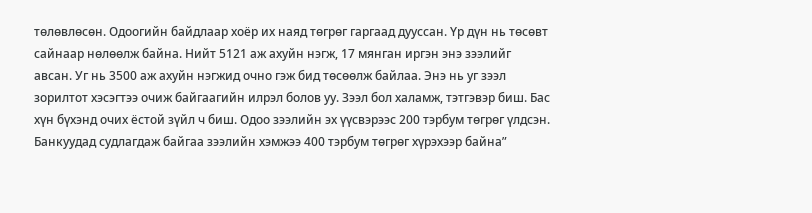төлөвлөсөн. Одоогийн байдлаар хоёр их наяд төгрөг гаргаад дууссан. Үр дүн нь төсөвт сайнаар нөлөөлж байна. Нийт 5121 аж ахуйн нэгж, 17 мянган иргэн энэ зээлийг авсан. Уг нь 3500 аж ахуйн нэгжид очно гэж бид төсөөлж байлаа. Энэ нь уг зээл зорилтот хэсэгтээ очиж байгаагийн илрэл болов уу. Зээл бол халамж, тэтгэвэр биш. Бас хүн бүхэнд очих ёстой зүйл ч биш. Одоо зээлийн эх үүсвэрээс 200 тэрбум төгрөг үлдсэн. Банкуудад судлагдаж байгаа зээлийн хэмжээ 400 тэрбум төгрөг хүрэхээр байна”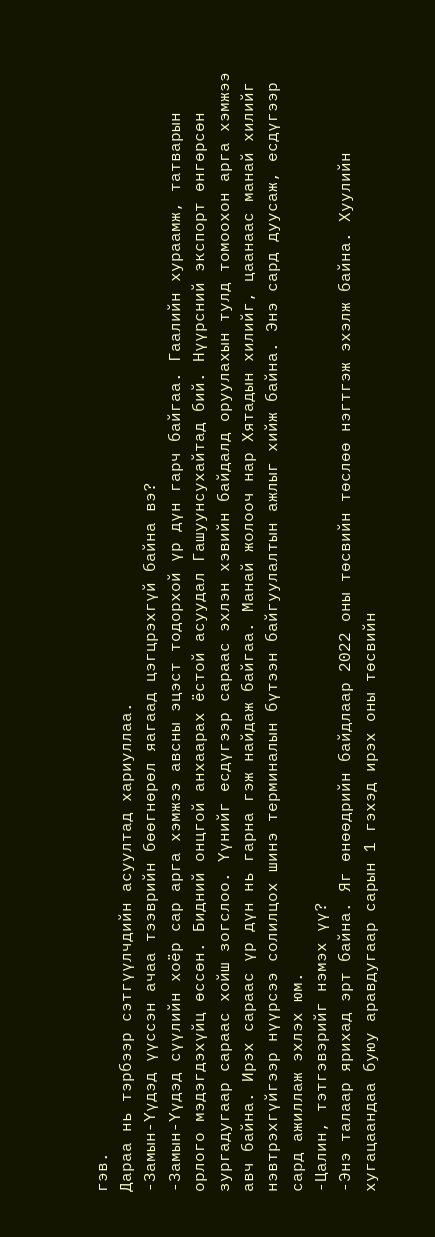гэв.
Дараа нь тэрбээр сэтгүүлчдийн асуултад хариуллаа.
-Замын-Үүдэд үүссэн ачаа тээврийн бөөгнөрөл яагаад цэгцрэхгүй байна вэ?
-Замын-Үүдэд сүүлийн хоёр сар арга хэмжээ авсны эцэст тодорхой үр дүн гарч байгаа. Гаалийн хураамж, татварын орлого мэдэгдэхүйц өссөн. Бидний онцгой анхаарах ёстой асуудал Гашуунсухайтад бий. Нүүрсний экспорт өнгөрсөн зургадугаар сараас хойш зогслоо. Үүнийг есдүгээр сараас эхлэн хэвийн байдалд оруулахын тулд томоохон арга хэмжээ авч байна. Ирэх сараас үр дүн нь гарна гэж найдаж байгаа. Манай жолооч нар Хятадын хилийг, цаанаас манай хилийг нэвтрэхгүйгээр нүүрсээ солилцох шинэ терминалын бүтээн байгуулалтын ажлыг хийж байна. Энэ сард дуусаж, есдүгээр сард ажиллаж эхлэх юм.
-Цалин, тэтгэвэрийг нэмэх үү?
-Энэ талаар ярихад эрт байна. Яг өнөөдрийн байдлаар 2022 оны төсвийн төслөө нэгтгэж эхэлж байна. Хуулийн хугацаандаа буюу аравдугаар сарын 1 гэхэд ирэх оны төсвийн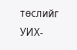төслийг УИХ-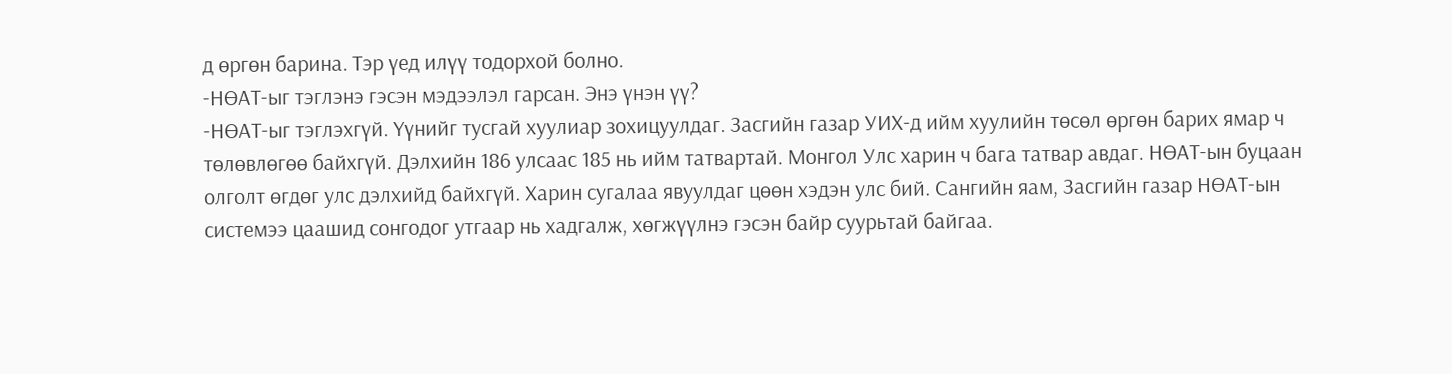д өргөн барина. Тэр үед илүү тодорхой болно.
-НӨАТ-ыг тэглэнэ гэсэн мэдээлэл гарсан. Энэ үнэн үү?
-НӨАТ-ыг тэглэхгүй. Үүнийг тусгай хуулиар зохицуулдаг. Засгийн газар УИХ-д ийм хуулийн төсөл өргөн барих ямар ч төлөвлөгөө байхгүй. Дэлхийн 186 улсаас 185 нь ийм татвартай. Монгол Улс харин ч бага татвар авдаг. НӨАТ-ын буцаан олголт өгдөг улс дэлхийд байхгүй. Харин сугалаа явуулдаг цөөн хэдэн улс бий. Сангийн яам, Засгийн газар НӨАТ-ын системээ цаашид сонгодог утгаар нь хадгалж, хөгжүүлнэ гэсэн байр суурьтай байгаа.